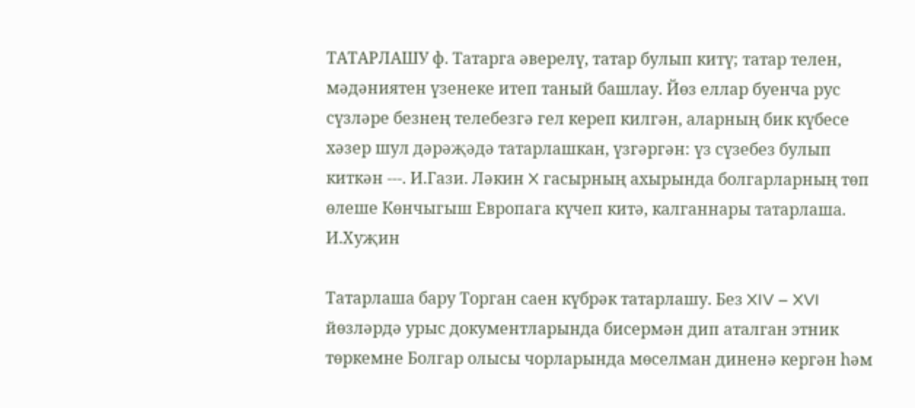ТАТАРЛАШУ ф. Татарга әверелү, татар булып китү; татар телен, мәдәниятен үзенеке итеп таный башлау. Йөз еллар буенча рус сүзләре безнең телебезгә гел кереп килгән, аларның бик күбесе хәзер шул дәрәҗәдә татарлашкан, үзгәргән: үз сүзебез булып киткән ---. И.Гази. Ләкин X гасырның ахырында болгарларның төп өлеше Көнчыгыш Европага күчеп китә, калганнары татарлаша. И.Хуҗин

Татарлаша бару Торган саен күбрәк татарлашу. Без XIV – XVI йөзләрдә урыс документларында бисермән дип аталган этник төркемне Болгар олысы чорларында мөселман диненә кергән һәм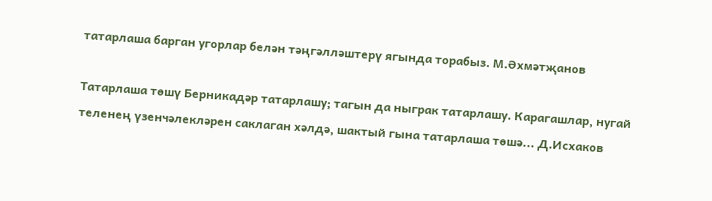татарлаша барган угорлар белән тәңгәлләштерү ягында торабыз. М.Әхмәтҗанов

Татарлаша төшү Берникадәр татарлашу; тагын да ныграк татарлашу. Карагашлар, нугай теленең үзенчәлекләрен саклаган хәлдә, шактый гына татарлаша төшә... Д.Исхаков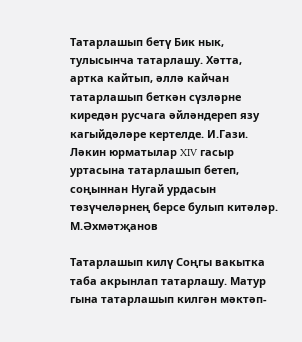Татарлашып бетү Бик нык, тулысынча татарлашу. Хәтта, артка кайтып, әллә кайчан татарлашып беткән сүзләрне киредән русчага әйләндереп язу кагыйдәләре кертелде. И.Гази. Ләкин юрматылар XIV гасыр уртасына татарлашып бетеп, соңыннан Нугай урдасын төзүчеләрнең берсе булып китәләр. М.Әхмәтҗанов

Татарлашып килү Соңгы вакытка таба акрынлап татарлашу. Матур гына татарлашып килгән мәктәп-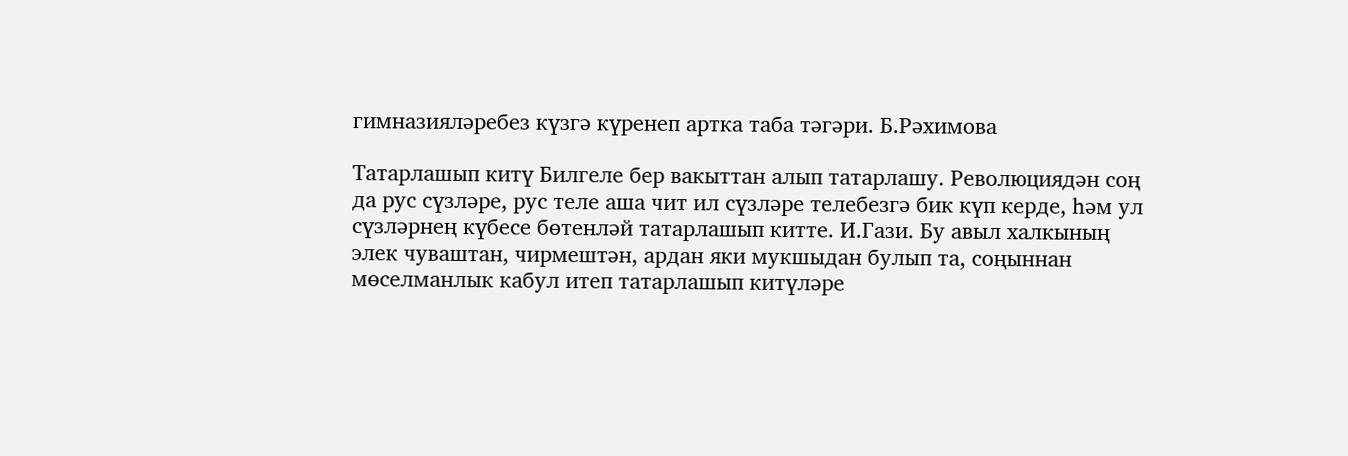гимназияләребез күзгә күренеп артка таба тәгәри. Б.Рәхимова

Татарлашып китү Билгеле бер вакыттан алып татарлашу. Революциядән соң да рус сүзләре, рус теле аша чит ил сүзләре телебезгә бик күп керде, һәм ул сүзләрнең күбесе бөтенләй татарлашып китте. И.Гази. Бу авыл халкының элек чуваштан, чирмештән, ардан яки мукшыдан булып та, соңыннан мөселманлык кабул итеп татарлашып китүләре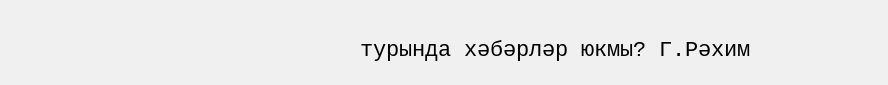турында хәбәрләр юкмы? Г.Рәхим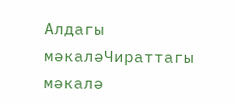Алдагы мәкаләЧираттагы мәкалә